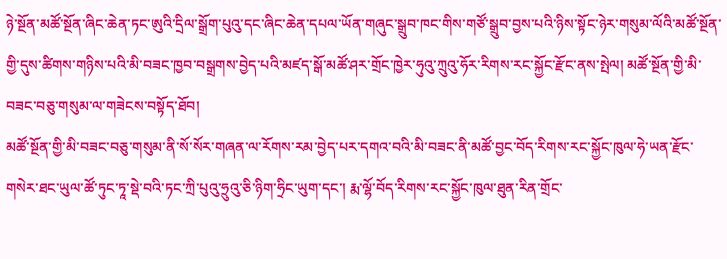ཉེ་སྔོན་མཚོ་སྔོན་ཞིང་ཆེན་ཏང་ཨུའི་དྲིལ་སྒྲོག་པུའུ་དང་ཞིང་ཆེན་དཔལ་ཡོན་གཞུང་སྒྲུབ་ཁང་གིས་གཙོ་སྒྲུབ་བྱས་པའི་ཉིས་སྟོང་ཉེར་གསུམ་ལོའི་མཚོ་སྔོན་གྱི་དུས་ཚིགས་གཉིས་པའི་མི་བཟང་ཁྱབ་བསྒྲགས་བྱེད་པའི་མཛད་སྒོ་མཚོ་ཤར་གྲོང་ཁྱེར་ཧུའུ་ཀྲུའུ་ཧོར་རིགས་རང་སྐྱོང་རྫོང་ནས་སྤེལ། མཚོ་སྔོན་གྱི་མི་བཟང་བཅུ་གསུམ་ལ་གཟེངས་བསྟོད་ཐོབ།
མཚོ་སྔོན་གྱི་མི་བཟང་བཅུ་གསུམ་ནི་སོ་སོར་གཞན་ལ་རོགས་རམ་བྱེད་པར་དགའ་བའི་མི་བཟང་ནི་མཚོ་བྱང་བོད་རིགས་རང་སྐྱོང་ཁུལ་ཧེ་ཡན་རྫོང་གསེར་ཐང་ཡུལ་ཚོ་ཏུང་ཏཱ་སྡེ་བའི་ཏང་ཀྲི་པུའུ་ཧྲུའུ་ཅི་ཉིག་ཧྲིང་ཡུག་དང་། རྨ་ལྷོ་བོད་རིགས་རང་སྐྱོང་ཁུལ་ཐུན་རིན་གྲོང་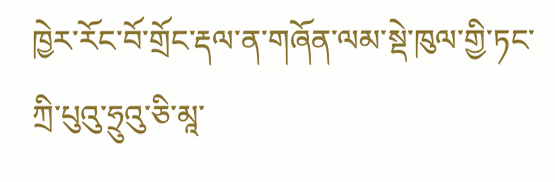ཁྱེར་རོང་བོ་གྲོང་རྡལ་ན་གཞོན་ལམ་སྡེ་ཁུལ་གྱི་ཏང་ཀྲི་པུའུ་ཧྲུའུ་ཅི་མཱ་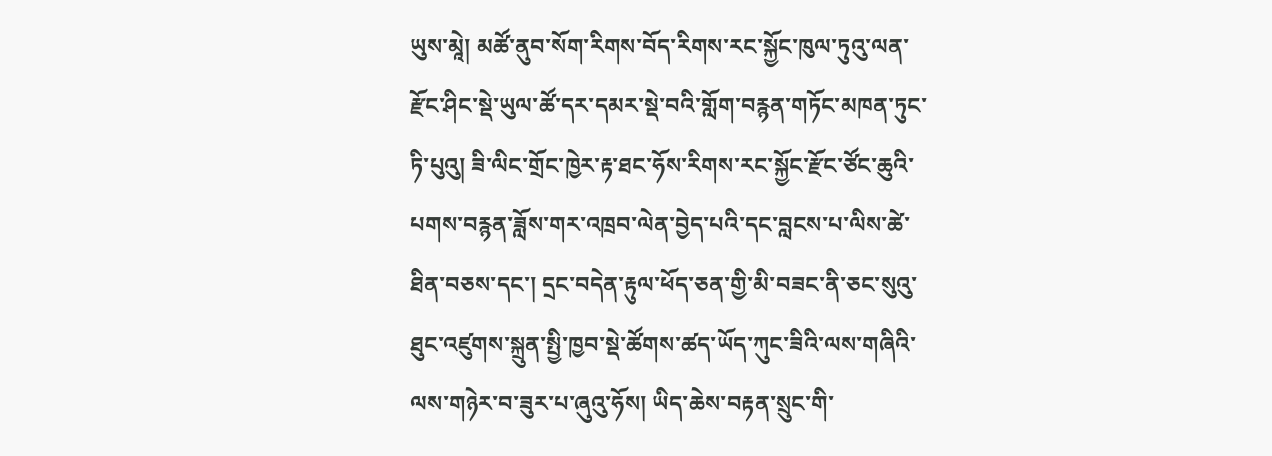ཡུས་མཱེ། མཚོ་ནུབ་སོག་རིགས་བོད་རིགས་རང་སྐྱོང་ཁུལ་ཏུའུ་ལན་རྫོང་ཤིང་སྡེ་ཡུལ་ཚོ་དར་དམར་སྡེ་བའི་གློག་བརྙན་གཏོང་མཁན་ཏུང་ཏི་པུའུ། ཟི་ལིང་གྲོང་ཁྱེར་རྟ་ཐང་ཧོས་རིགས་རང་སྐྱོང་རྫོང་ཙོང་ཆུའི་པགས་བརྙན་ཟློས་གར་འཁྲབ་ལེན་བྱེད་པའི་དང་བླངས་པ་ལིས་ཚེ་ཐིན་བཅས་དང་། དྲང་བདེན་རྟུལ་ཕོད་ཅན་གྱི་མི་བཟང་ནི་ཅང་སུའུ་ཐུང་འཛུགས་སྐྲུན་སྤྱི་ཁྱབ་སྡེ་ཚོགས་ཚད་ཡོད་ཀུང་ཟིའི་ལས་གཞིའི་ལས་གཉེར་བ་ཟུར་པ་ཞུའུ་ཧོས། ཡིད་ཆེས་བརྟན་སྲུང་གི་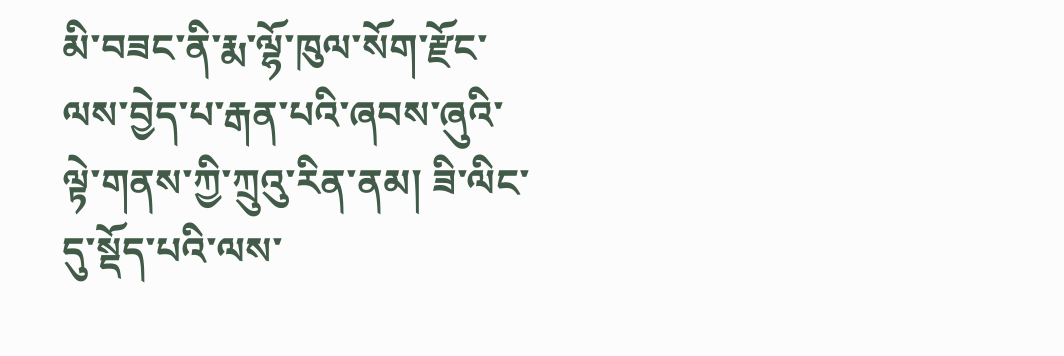མི་བཟང་ནི་རྨ་ལྷོ་ཁུལ་སོག་རྫོང་ལས་བྱེད་པ་རྒན་པའི་ཞབས་ཞུའི་ལྟེ་གནས་ཀྱི་ཀྲུའུ་རིན་ནམ། ཟི་ལིང་དུ་སྡོད་པའི་ལས་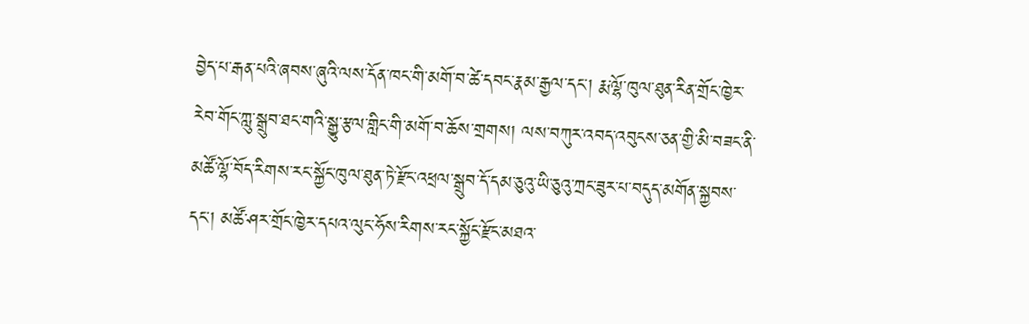བྱེད་པ་རྒན་པའི་ཞབས་ཞུའི་ལས་དོན་ཁང་གི་མགོ་བ་ཚེ་དབང་རྣམ་རྒྱལ་དང་། རྨ་ལྷོ་ཁུལ་ཐུན་རིན་གྲོང་ཁྱེར་རེབ་གོང་ཀླུ་སྒྲུབ་ཐང་གའི་སྒྱུ་རྩལ་གླིང་གི་མགོ་བ་ཆོས་གྲགས། ལས་བཀུར་འབད་འབུངས་ཅན་གྱི་མི་བཟང་ནི་མཚོ་ལྷོ་བོད་རིགས་རང་སྐྱོང་ཁུལ་ཐུན་ཏེ་རྫོང་འཕྲལ་སྒྲུབ་དོ་དམ་ཅུའུ་ཡི་ཅུའུ་ཀྲང་ཟུར་པ་བདུད་མགོན་སྐྱབས་དང་། མཚོ་ཤར་གྲོང་ཁྱེར་དཔའ་ལུང་ཧོས་རིགས་རང་སྐྱོང་རྫོང་མཐའ་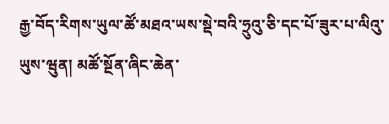རྒྱ་བོད་རིགས་ཡུལ་ཚོ་མཐའ་ཡས་སྡེ་བའི་ཧྲུའུ་ཅི་དང་པོ་ཟུར་པ་ལིའུ་ཡུས་ཝུན། མཚོ་སྔོན་ཞིང་ཆེན་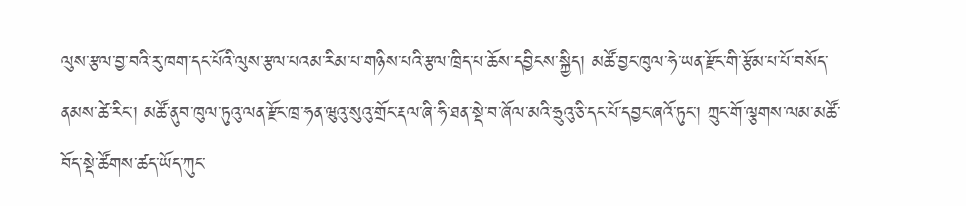ལུས་རྩལ་བྱ་བའི་རུ་ཁག་དང་པོའི་ལུས་རྩལ་པའམ་རིམ་པ་གཉིས་པའི་རྩལ་ཁྲིད་པ་ཆོས་དབྱིངས་སྐྱིད། མཚོ་བྱང་ཁུལ་ཧེ་ཡན་རྫོང་གི་རྩོམ་པ་པོ་བསོད་ནམས་ཚེ་རིང་། མཚོ་ནུབ་ཁུལ་ཏུའུ་ལན་རྫོང་ཁྲ་ཧན་ཝུའུ་སུའུ་གྲོང་རྡལ་ཞི་ཧི་ཐན་སྡེ་བ་ཞོལ་མའི་ཧྲུའུ་ཅི་དང་པོ་དབྱང་ཞའོ་ཏུང་། ཀྲུང་གོ་ལྕགས་ལམ་མཚོ་བོད་སྡེ་ཚོགས་ཚད་ཡོད་ཀུང་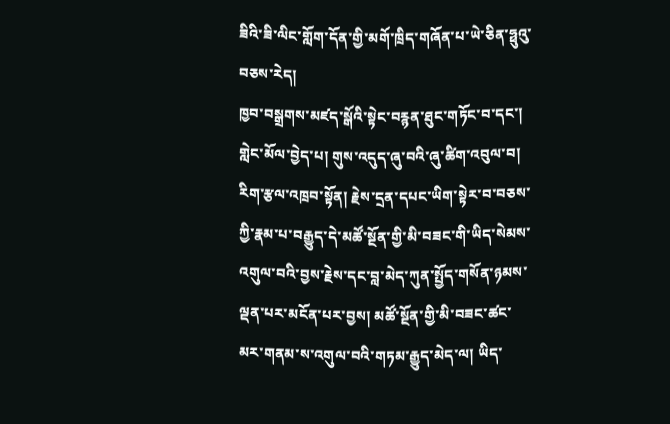ཟིའི་ཟི་ལིང་གློག་དོན་གྱི་མགོ་ཁྲིད་གཞོན་པ་ཡེ་ཅིན་ཧྥུའུ་བཅས་རེད།
ཁྱབ་བསྒྲགས་མཛད་སྒོའི་སྟེང་བརྙན་ཐུང་གཏོང་བ་དང་། གླེང་མོལ་བྱེད་པ། གུས་འདུད་ཞུ་བའི་ཞུ་ཚིག་འབུལ་བ། རིག་རྩལ་འཁྲབ་སྟོན། རྗེས་དྲན་དཔང་ཡིག་སྟེར་བ་བཅས་ཀྱི་རྣམ་པ་བརྒྱུད་དེ་མཚོ་སྔོན་གྱི་མི་བཟང་གི་ཡིད་སེམས་འགུལ་བའི་བྱས་རྗེས་དང་བླ་མེད་ཀུན་སྤྱོད་གསོན་ཉམས་ལྡན་པར་མངོན་པར་བྱས། མཚོ་སྔོན་གྱི་མི་བཟང་ཚང་མར་གནམ་ས་འགུལ་བའི་གཏམ་རྒྱུད་མེད་ལ། ཡིད་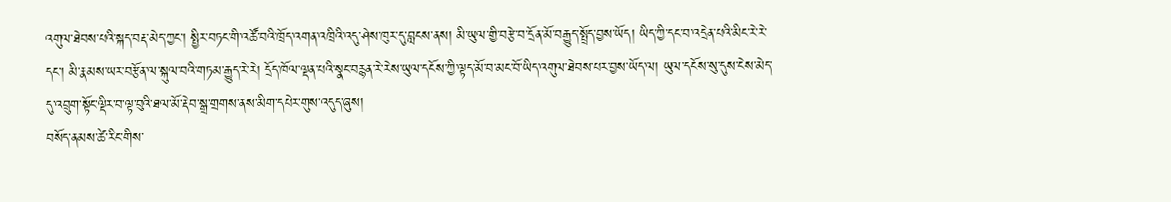འགུལ་ཐེབས་པའི་སྐད་བརྡ་མེད་ཀྱང་། སྤྱིར་བཏང་གི་འཚོ་བའི་ཁྲོད་འགན་འཁྲིའི་འདུ་ཤེས་ཁུར་དུ་བླངས་ནས། མི་ཡུལ་གྱི་བརྩེ་བ་དྲོན་མོ་བརྒྱུད་སྤྲོད་བྱས་ཡོད། ཡིད་ཀྱི་དང་བ་འདྲེན་པའི་མིང་རེ་རེ་དང་། མི་རྣམས་ཡར་བརྩོན་ལ་སྐུལ་བའི་གཏམ་རྒྱུད་རེ་རེ། དྲོད་ཁོལ་ལྡན་པའི་སྣང་བརྙན་རེ་རེས་ཡུལ་དངོས་ཀྱི་ལྟད་མོ་བ་མང་བོ་ཡིད་འགུལ་ཐེབས་པར་བྱས་ཡོད་ལ། ཡུལ་དངོས་སུ་དུས་ངེས་མེད་དུ་འབྲུག་སྟོང་ལྡིར་བ་ལྟ་བུའི་ཐལ་མོ་རྡེབ་སྒྲ་གྲགས་ནས་མིག་དཔེར་གུས་འདུད་ཞུས།
བསོད་ནམས་ཚེ་རིང་གིས་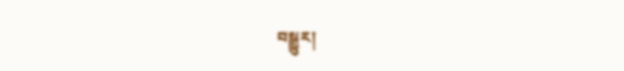བསྒྱུར།